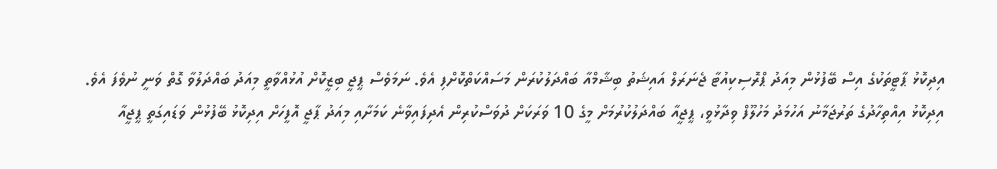އިދިކޮޅު ޕާޓީތަކުގެ އިސް ބޭފުޅުން މިއަދު ޕްރޮސިކިއުޓާ ޖެނަރަލް އައިޝަތު ބިޝާމްއާ ބައްދަލުކުރަން މަސައްކަތްކޮށްފި އެވެ. ނަމަވެސް ޕީޖީ ބިޒީކޮށް އުޅުއްވާތީ މިއަދު ބައްދަލުވާ ގޮތް ވަނީ ނުވެފަ އެވެ.
އިދިކޮޅު އިއްތިހާދުގެ ތަރުޖަމާނު އަހުމަދު މަހުލޫފް ވިދާޅުވީ، ޕީޖީއާ ބައްދަލުކުރުމަށް މީގެ 10 ވަރަކަށް ދުވަސްކުރިން އެދިފައިވާނެ ކަމަށާއި މިއަދު ޕާޖީ އޮފީހަށް އިދިކޮޅު ބޭފުޅުން ވަޑައިގަތީ ޕީޖީއާ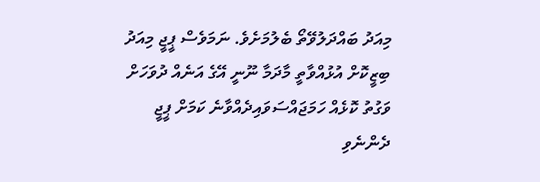މިއަދު ބައްދަލުވޭތޯ ބެލުމަށެވެ. ނަމަވެސް ޕީޖީ މިއަދު ބިޒީކޮށް އުޅުއްވާތީ މާދަމާ ނޫނީ އޭގެ އަނެއް ދުވަހަށް ވަގުތު ކޮޅެއް ހަމަޖައްސަވައިދެއްވާނެ ކަމަށް ޕީޖީ ދެންނެވި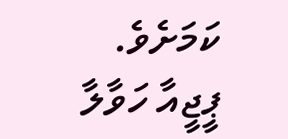ކަމަށެވެ.
ޕީޖީއާ ހަވާލާ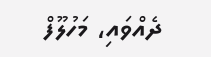ދެއްވައި، މަހުލޫފް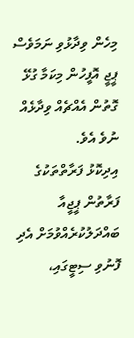މިހެން ވިދާޅުވި ނަމަވެސް ޕީޖީ އޮފީހުން މިކަމާ ގުޅޭ ގޮތުން އެއްޗެއް ވިދާޅެއް ނުވެ އެވެ.
އިދިކޮޅު ފަރާތްތަކުގެ ފަރާތުން ޕީޖީއާ ބައްދަލުކުރެއްވުމަށް އެދި ފޮނުވި ސިޓީގައި،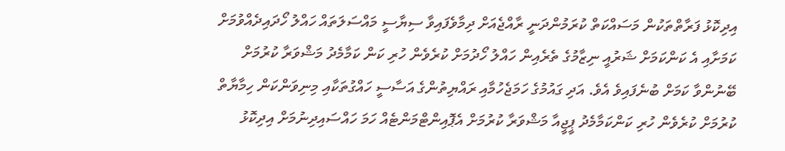އިދިކޮޅު ފަރާތްތަކުން މަސައްކަތް ކުރަމުންދަނީ ރާއްޖެއަށް ދިމާވެފައިވާ ސިޔާސީ މައްސަލަތައް ހައްލު ހޯދައިދެއްވުމަށް ކަމަށާއި އެ ކަންކަމަށް ޝަރުއީ ނިޒާމުގެ ތެރެއިން ހައްލު ހޯދުމަށް ކުރެވެން ހުރި ކަން ކަމާމެދު މަޝްވަރާ ކުރުމަށް ބޭނުންވާ ކަމަށް ބުނެފައިވެ އެވެ. އަދި ގައުމުގެ ހަމަޖެހުމާއި ރައްޔިތުންގެ އަސާސީ ހައްގުތަކާއި މިނިވަންކަން ހިމާޔާތް ކުރުމަށް ކުރެވެން ހުރި ކަންކަމާމެދު ޕީޖީއާ މަޝްވަރާ ކުރުމަށް އެޕޮއިންޓްމަންޓެއް ހަމަ ހައްސައިދިނުމަށް އިދިކޮޅު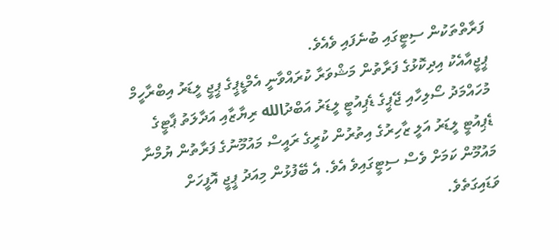ފަރާތްތަކުން ސިޓީގައި ބުނެފައި ވެއެވެ.
ޕީޖީއާއެކު އިދިކޮޅުގެ ފަރާތުން މަޝްވަރާ ކުރައްވާނީ އެމްޑީޕީގެ ޕީޖީ ލީޑަރު އިބްރާހީމް މުހައްމަދު ސޯލިހާއި ޖޭޕީގެ ޑެޕިއުޓީ ލީޑަރު އަބްދުالله ރިޔާޒާއި އަދާލަތު ޕާޓީގެ ޑެޕިއުޓީ ލީޑަރު އަލީ ޒާހިރުގެ އިތުރުން ކުރީގެ ރައީސް މައުމޫނުގެ ފަރާތުން ޔުމްނާ މައުމޫން ކަމަށް ވެސް ސިޓީގައިވެ އެވެ. އެ ބޭފުޅުން މިއަދު ޕީޖީ އޮފީހަށް ވަޑައިގަތެވެ.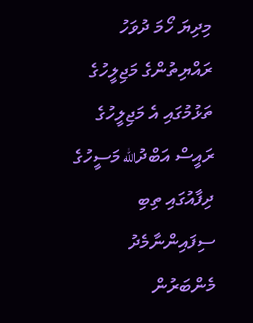މިދިޔަ ހޯމަ ދުވަހު ރައްޔިތުންގެ މަޖިލީހުގެ ތަޅުމުގައި އެ މަޖިލީހުގެ ރައީސް އަބްދުالله މަސީހުގެ ދިފާއުގައި ތިބި ސިފައިންނާމެދު މެންބަރުން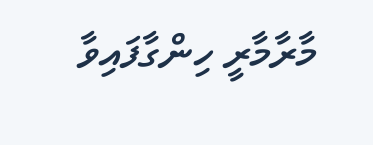މާރާމާރީ ހިންގާފައިވާ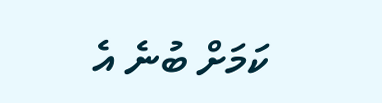ކަމަށް ބުނެ އެ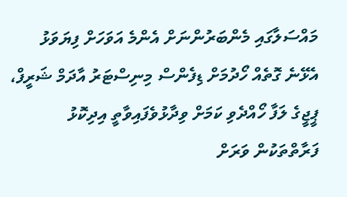މައްސަލާގައި މެންބަރުންނަށް އެންމެ އަވަހަށް ފިޔަވަޅު އެޅޭނެ ގޮތެއް ހޯދުމަށް ޑިފެންސް މިނިސްޓަރު އާދަމް ޝަރީފް، ޕީޖީގެ ލަފާ ހޯއްދެވި ކަމަށް ވިދާޅުވެފައިވާތީ އިދިކޮޅު ފަރާތްތަކުން ވަރަށް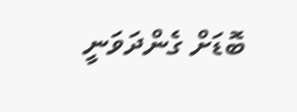ބޮޑަށް ގެންދަވަނީ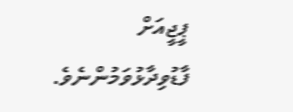ޕީޖީއަށް ފާޑުވިދާޅުވަމުންނެވެ.